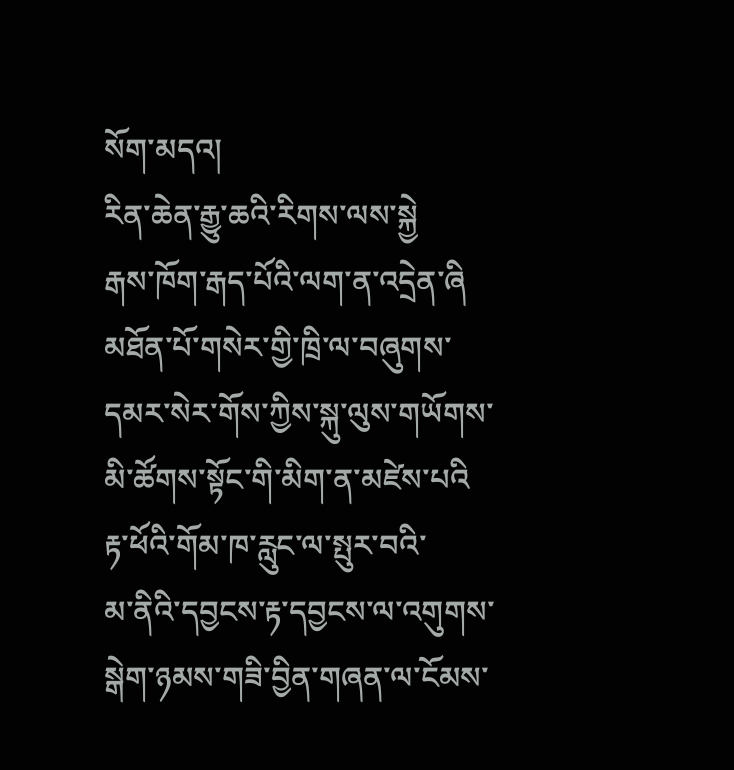སོག་མདའ།
རིན་ཆེན་རྒྱུ་ཆའི་རིགས་ལས་སྐྱེ
རྒས་ཁོག་རྒད་པོའི་ལག་ན་འདྲེན་ཞི
མཐོན་པོ་གསེར་གྱི་ཁྲི་ལ་བཞུགས་
དམར་སེར་གོས་ཀྱིས་སྐུ་ལུས་གཡོགས་
མི་ཚོགས་སྟོང་གི་མིག་ན་མཛེས་པའི
རྟ་ཕོའི་གོམ་ཁ་རླུང་ལ་སྤུར་བའི་
མ་ནིའི་དབྱངས་རྟ་དབྱངས་ལ་འགུགས་
སྒེག་ཉམས་གཟི་བྱིན་གཞན་ལ་ངོམས་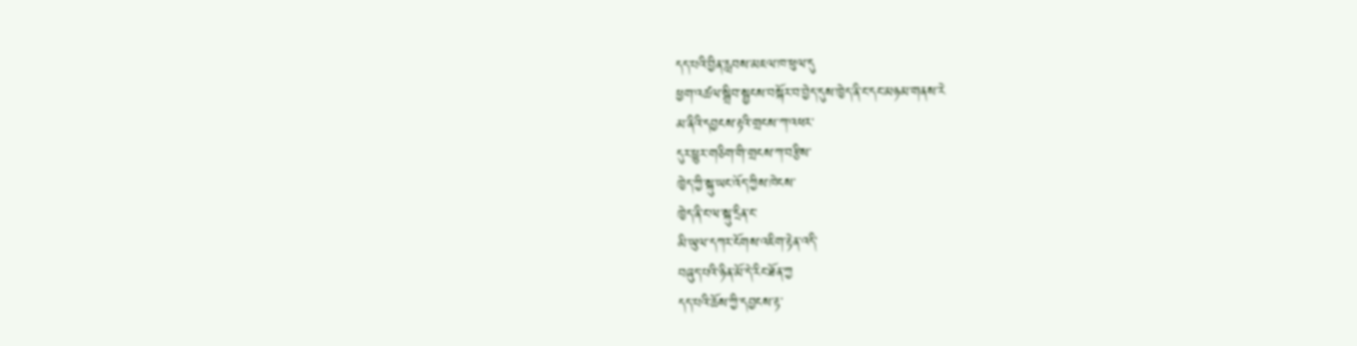དད་པའི་བྱིན་རླབས་མཇལ་ཁ་ཕུལ་དུ
ཕྱག་འཚལ་སྒྲིབ་སྦྱངས་བསྐོར་བ་བྱེད་དུས་ཁྱེད་ནི་ང་དང་མཉམ་གནས་རེ
མ་ནིའི་དབྱངས་རྟའི་གྲངས་ཀ་འཕར་
དུར་ཕྱུར་གཅིག་གི་གྲངས་ཀ་བརྩིས་
ཁྱེད་ཀྱི་སྐུ་ཡང་འོད་ཀྱིས་ཁེངས་
ཁྱེད་ནི་ང་ལ་སྐུ་དྲིན་ང་
མི་ཡུལ་དཀར་ངོགས་འཇིག་རྟེན་འདི་
བཞུད་པའི་ཉིན་མོ་དེ་རིང་ཐོན་ཀྱ
དད་པའི་ཆོས་ཀྱི་དབྱངས་རྟ་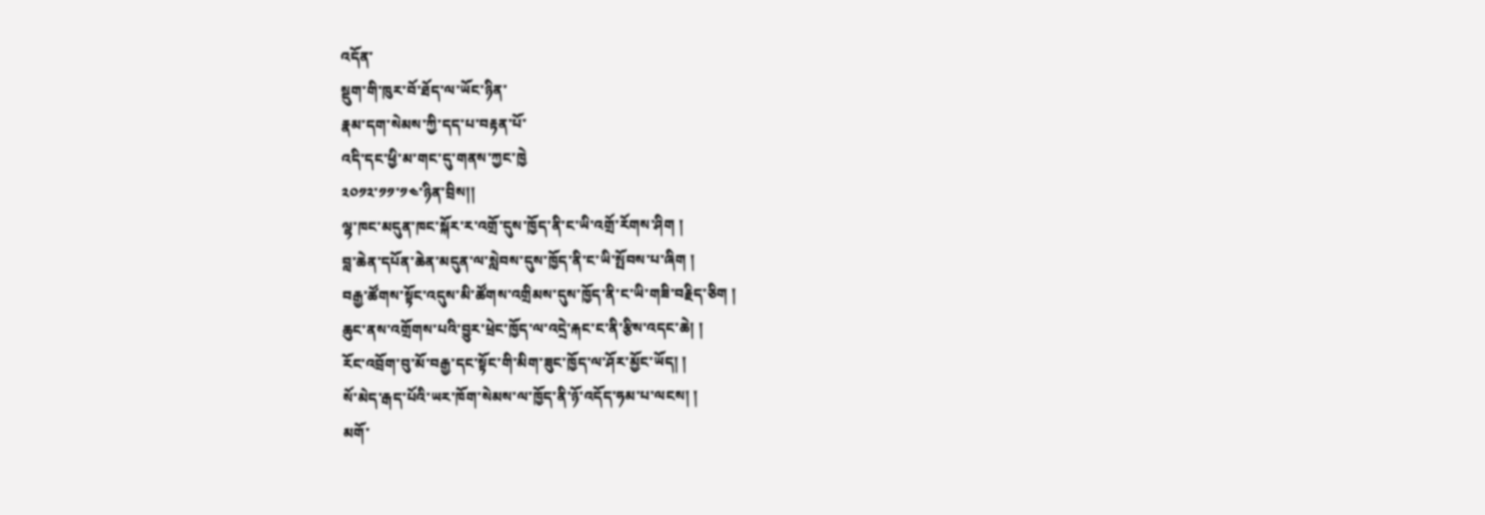འདོན་
སྡུག་གི་ཁུར་བོ་ཐོད་ལ་ཡོང་ཉིན་
རྣམ་དག་སེམས་ཀྱི་དད་པ་བརྟན་པོ་
འདི་དང་ཕྱི་མ་གང་དུ་གནས་ཀྱང་ཁྱེ
༢༠༡༢་༡༡་༡༤་ཉིན་བྲིས།།
ལྷ་ཁང་མདུན་ཁང་སྐོར་ར་འགྲོ་དུས་ཁྱོད་ནི་ང་ཡི་འགྲོ་རོགས་ཤིག །
བླ་ཆེན་དཔོན་ཆེན་མདུན་ལ་སླེབས་དུས་ཁྱོད་ནི་ང་ཡི་སྤོབས་པ་ཞིག །
བརྒྱ་ཚོགས་སྟོང་འདུས་མི་ཚོགས་འགྲིམས་དུས་ཁྱོད་ནི་ང་ཡི་གཟི་བརྗིད་ཅིག །
ཆུང་ནས་འགྲོགས་པའི་བྱུར་ཕྲེང་ཁྱོད་ལ་འདྲེ་རྐང་ང་ནི་རྩིས་འདང་ཆེ། །
རོང་འབྲོག་བུ་མོ་བརྒྱ་དང་སྟོང་གི་མིག་ཟུང་ཁྱོད་ལ་ཤོར་མྱོང་ཡོད། །
སོ་མེད་རྒད་པོའི་ཡར་ཁོག་སེམས་ལ་ཁྱོད་ནི་ཉོ་འདོད་ཧམ་པ་ལངས། །
མགོ་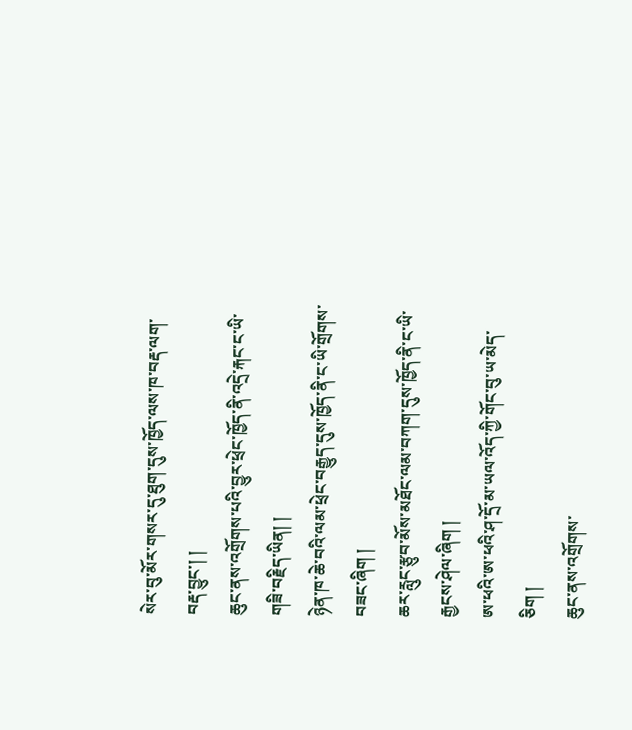སེར་བུ་མོར་གསར་དུ་ཐུག་དུས་ཁྱོད་ལས་ཁ་བརྡ་ལག་བརྡ་བྱུང་། །
ཆུང་ནས་འགྲོགས་པའི་བྱུར་ཕྲེང་ཁྱོད་ནི་འདྲེ་རྐང་ང་ཡི་གཟི་བརྗིད་ཡིན། །
ཉེན་ཁ་ཆེ་བའི་ལམ་ཕྲེང་བརྒྱུད་དུས་ཁྱོད་ནི་ང་ཡི་གྲོགས་བཟང་ཞིག །
ཆར་རླུང་རྩུབ་མོས་མཐོང་ལམ་བཀག་དུས་ཁྱོད་ནི་ང་ཡི་རྒྱངས་ཤེལ་ཞིག །
ཨ་ཕའི་ཨ་ཕའི་ཤ་དྲོ་མ་ཡལ་འོད་ཀྱི་གོང་བུ་ཡ་མེད་ཅིག །
ཆུང་ནས་འགྲོགས་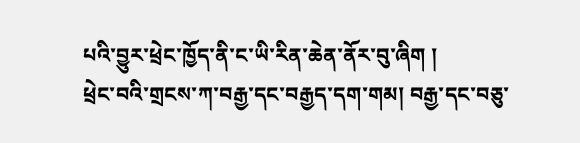པའི་བྱུར་ཕྲེང་ཁྱོད་ནི་ང་ཡི་རིན་ཆེན་ནོར་བུ་ཞིག །
ཕྲེང་བའི་གྲངས་ཀ་བརྒྱ་དང་བརྒྱད་དག་གམ། བརྒྱ་དང་བཅུ་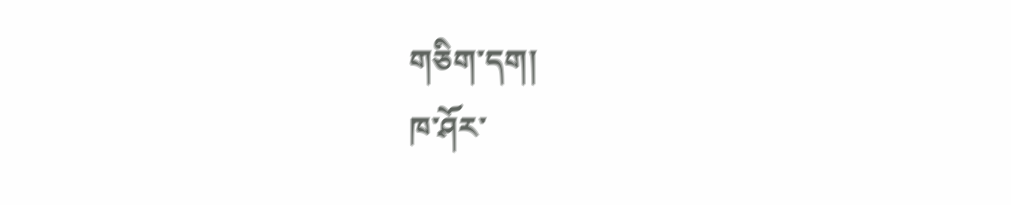གཅིག་དག།
ཁ་ཤོར་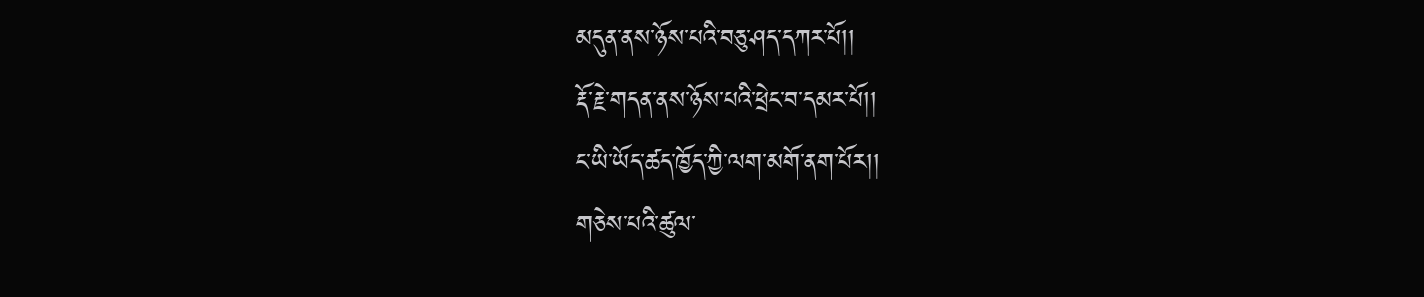མདུན་ནས་ཉོས་པའི་བཅུ་ཤད་དཀར་པོ།།
རྡོ་རྗེ་གདན་ནས་ཉོས་པའི་ཕྲེང་བ་དམར་པོ།།
ང་ཡི་ཡོད་ཚད་ཁྱོད་ཀྱི་ལག་མགོ་ནག་པོར།།
གཅེས་པའི་ཚུལ་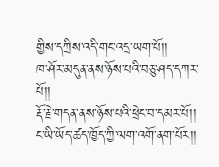གྱིས་དཀྲིས་འདི་གང་འདྲ་ཡག་པོ།།
ཁ་ཤོར་མདུན་ནས་ཉོས་པའི་བཅུ་ཤད་དཀར་པོ།།
རྡོ་རྗེ་གདན་ནས་ཉོས་པའི་ཕྲེང་བ་དམར་པོ།།
ང་ཡི་ཡོད་ཚད་ཁྱོད་ཀྱི་ལག་འགོ་ནག་པོར།།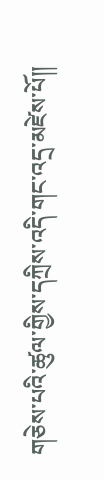གཅེས་པའི་ཚུལ་གྱིས་དཀྲིས་འདི་གང་འདྲ་མཛེས་པོ།།